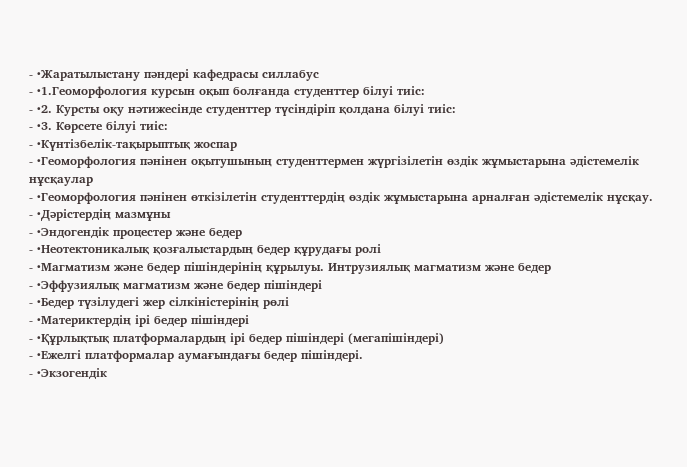- •Жаратылыстану пәндері кафедрасы силлабус
- •1.Геоморфология курсын оқып болғанда студенттер білуі тиіс:
- •2. Курсты оқу нәтижесінде студенттер түсіндіріп қолдана білуі тиіс:
- •3. Көрсете білуі тиіс:
- •Күнтізбелік-тақырыптық жоспар
- •Геоморфология пәнінен оқытушының студенттермен жүргізілетін өздік жұмыстарына әдістемелік нұсқаулар
- •Геоморфология пәнінен өткізілетін студенттердің өздік жұмыстарына арналған әдістемелік нұсқау.
- •Дәрістердің мазмұны
- •Эндогендік процестер және бедер
- •Неотектоникалық қозғалыстардың бедер құрудағы ролі
- •Магматизм және бедер пішіндерінің құрылуы. Интрузиялық магматизм және бедер
- •Эффузиялық магматизм және бедер пішіндері
- •Бедер түзілудегі жер сілкіністерінің рөлі
- •Материктердің ірі бедер пішіндері
- •Құрлықтық платформалардың ірі бедер пішіндері (мегапішіндері)
- •Ежелгі платформалар аумағындағы бедер пішіндері.
- •Экзогендік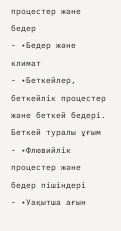процестер және бедер
- •Бедер және климат
- •Беткейлер, беткейлік процестер және беткей бедері. Беткей туралы ұғым
- •Флювийлік процестер және бедер пішіндері
- •Уақытша ағын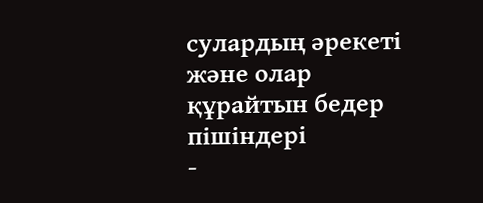сулардың әрекеті және олар құрайтын бедер пішіндері
-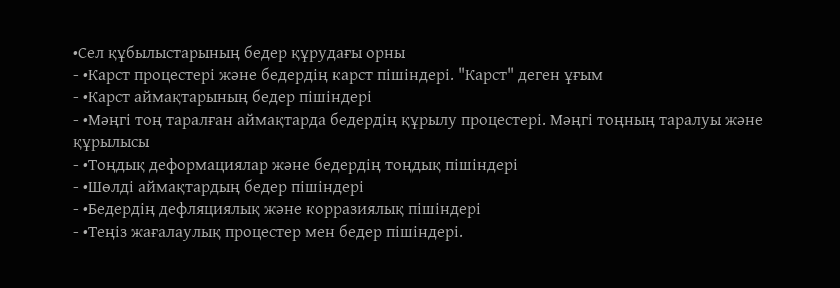•Сел құбылыстарының бедер құрудағы орны
- •Карст процестері және бедердің карст пішіндері. "Карст" деген ұғым
- •Карст аймақтарының бедер пішіндері
- •Мәңгі тоң таралған аймақтарда бедердің құрылу процестері. Мәңгі тоңның таралуы және құрылысы
- •Тоңдық деформациялар және бедердің тоңдық пішіндері
- •Шөлді аймақтардың бедер пішіндері
- •Бедердің дефляциялық және корразиялық пішіндері
- •Теңіз жағалаулық процестер мен бедер пішіндері.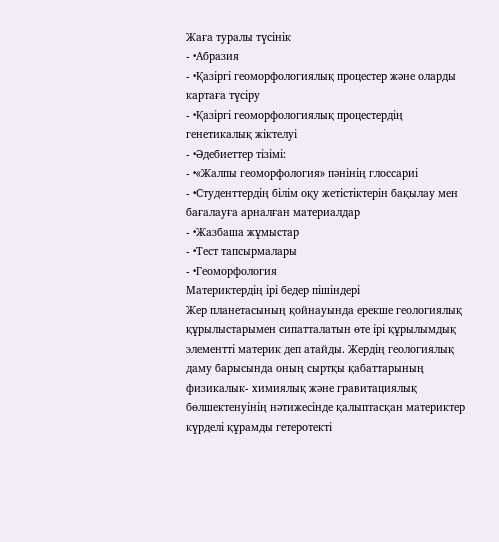Жаға туралы түсінік
- •Абразия
- •Қазіргі геоморфологиялық процестер және оларды картаға түсіру
- •Қазіргі геоморфологиялық процестердің генетикалық жіктелуі
- •Әдебиеттер тізімі:
- •«Жалпы геоморфология» пәнінің глоссариі
- •Студенттердің білім оқу жетістіктерін бақылау мен бағалауға арналған материалдар
- •Жазбаша жұмыстар
- •Тест тапсырмалары
- •Геоморфология
Материктердің ірі бедер пішіндері
Жер планетасының қойнауында ерекше геологиялық құрылыстарымен сипатталатын өте ірі құрылымдық элементті материк деп атайды. Жердің геологиялық даму барысында оның сыртқы қабаттарының физикалык- химиялық және гравитациялық бөлшектенуінің нәтижесінде қалыптасқан материктер күрделі құрамды гетеротекті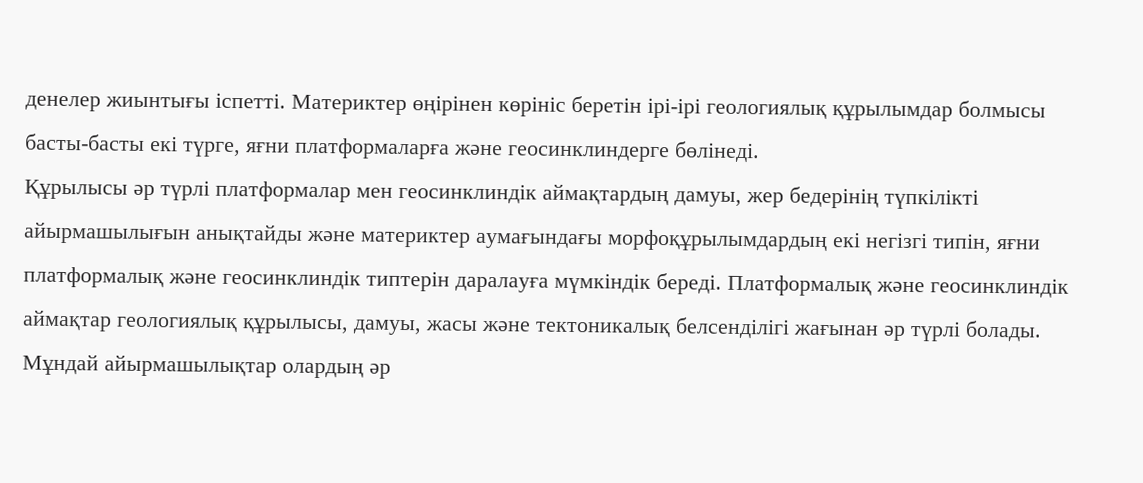денелер жиынтығы іспетті. Материктер өңірінен көрініс беретін ірі-ірі геологиялық құрылымдар болмысы басты-басты екі түрге, яғни платформаларға және геосинклиндерге бөлінеді.
Құрылысы әр түрлі платформалар мен геосинклиндік аймақтардың дамуы, жер бедерінің түпкілікті айырмашылығын анықтайды және материктер аумағындағы морфоқұрылымдардың екі негізгі типін, яғни платформалық және геосинклиндік типтерін даралауға мүмкіндік береді. Платформалық және геосинклиндік аймақтар геологиялық құрылысы, дамуы, жасы және тектоникалық белсенділігі жағынан әр түрлі болады. Мұндай айырмашылықтар олардың әр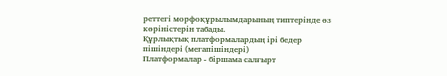реттегі морфоқұрылымдарының типтерінде өз көріністерін табады.
Құрлықтық платформалардың ірі бедер пішіндері (мегапішіндері)
Платформалар - біршама салғырт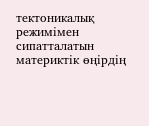тектоникалық режимімен сипатталатын материктік өңірдің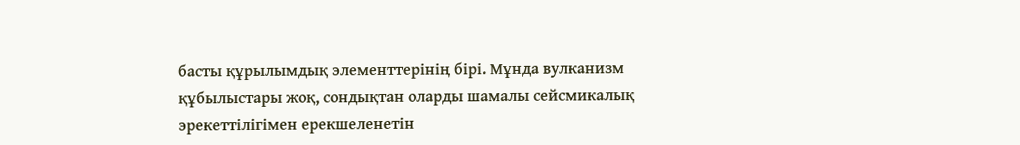басты құрылымдық элементтерінің бірі. Мұнда вулканизм құбылыстары жоқ, сондықтан оларды шамалы сейсмикалық эрекеттілігімен ерекшеленетін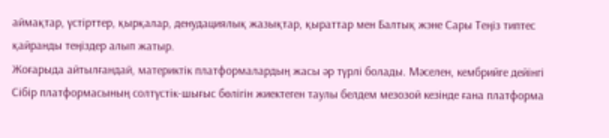аймақтар, үстірттер, қырқалар, денудациялық жазықтар, қыраттар мен Балтық жэне Сары Теңіз типтес қайранды теңіздер алып жатыр.
Жоғарыда айтылғандай, материктік платформалардың жасы әр түрлі болады. Мәселен, кембрийге дейінгі Сібір платформасының солтүстік-шығыс бөлігін жиектеген таулы белдем мезозой кезінде ғана платформа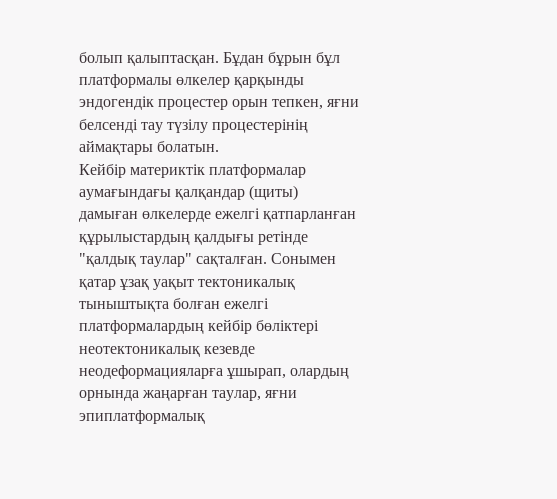болып қалыптасқан. Бұдан бұрын бұл платформалы өлкелер қарқынды эндогендік процестер орын тепкен, яғни белсенді тау түзілу процестерінің аймақтары болатын.
Кейбір материктік платформалар аумағындағы қалқандар (щиты) дамыған өлкелерде ежелгі қатпарланған құрылыстардың қалдығы ретінде "қалдық таулар" сақталған. Сонымен қатар ұзақ уақыт тектоникалық тыныштықта болған ежелгі платформалардың кейбір бөліктері неотектоникалық кезевде неодеформацияларға ұшырап, олардың орнында жаңарған таулар, яғни эпиплатформалық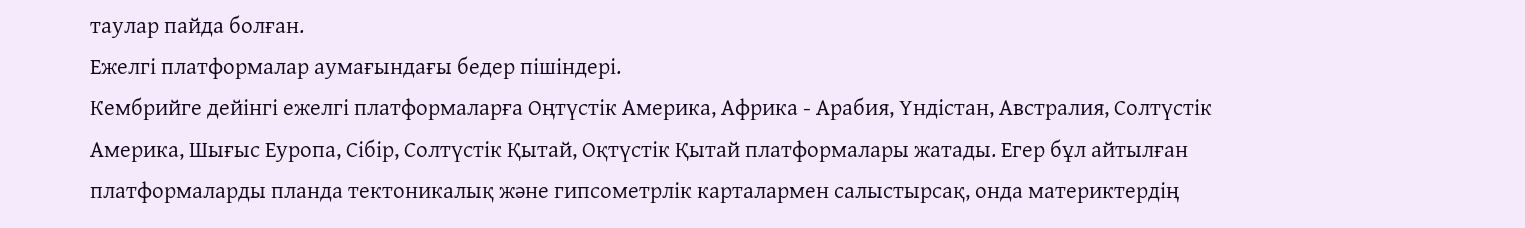таулар пайда болған.
Ежелгі платформалар аумағындағы бедер пішіндері.
Кембрийге дейінгі ежелгі платформаларға Оңтүстік Америка, Африка - Арабия, Үндістан, Австралия, Солтүстік Америка, Шығыс Еуропа, Сібір, Солтүстік Қытай, Оқтүстік Қытай платформалары жатады. Егер бұл айтылған платформаларды планда тектоникалық және гипсометрлік карталармен салыстырсақ, онда материктердің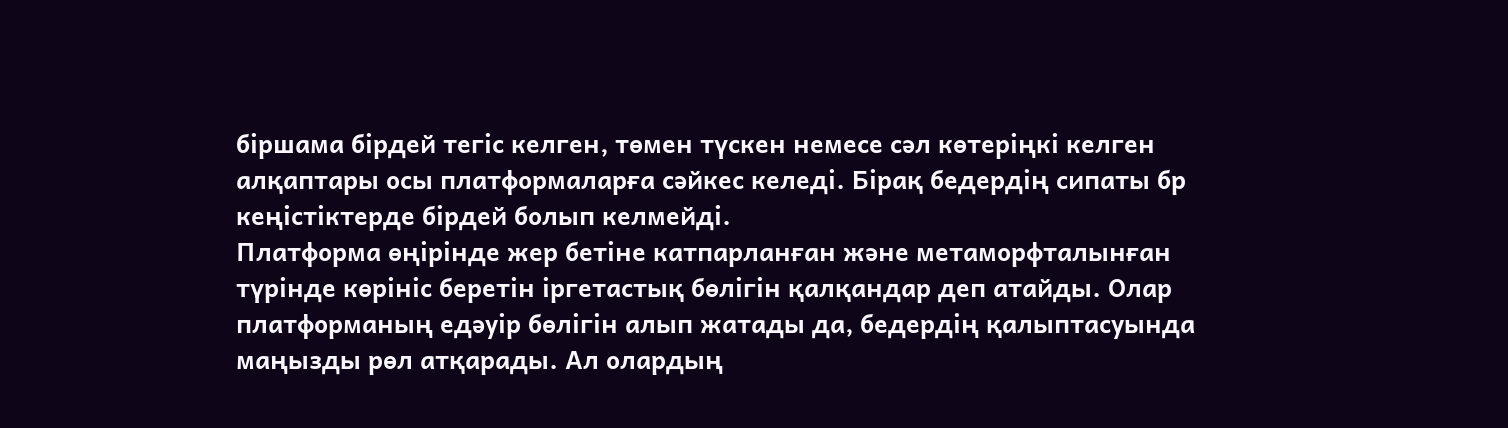біршама бірдей тегіс келген, төмен түскен немесе сәл көтеріңкі келген алқаптары осы платформаларға сәйкес келеді. Бірақ бедердің сипаты бр кеңістіктерде бірдей болып келмейді.
Платформа өңірінде жер бетіне катпарланған және метаморфталынған түрінде көрініс беретін іргетастық бөлігін қалқандар деп атайды. Олар платформаның едәуір бөлігін алып жатады да, бедердің қалыптасуында маңызды рөл атқарады. Ал олардың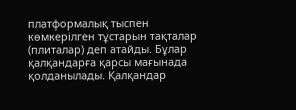платформалық тыспен көмкерілген тұстарын тақталар (плиталар) деп атайды. Бұлар қалқандарға қарсы мағынада қолданылады. Қалқандар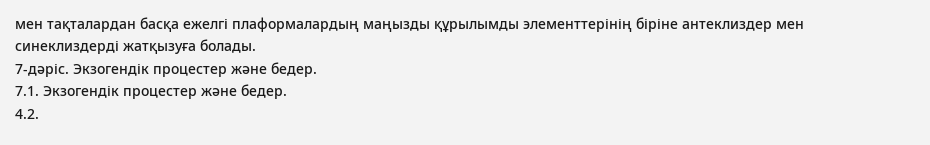мен тақталардан басқа ежелгі плаформалардың маңызды құрылымды элементтерінің біріне антеклиздер мен синеклиздерді жатқызуға болады.
7-дәріс. Экзогендік процестер және бедер.
7.1. Экзогендік процестер және бедер.
4.2.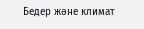Бедер және климат